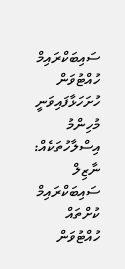ސައިބަކްރައިމް ހުއްޓުވަން ހުށަހަޅާފައިވަނީ މުހިންމު އިސްލާހުތަކެއް: ނާޒިލް
ސައިބަކްރައިމް ކުށްތައް ހުއްޓުވަން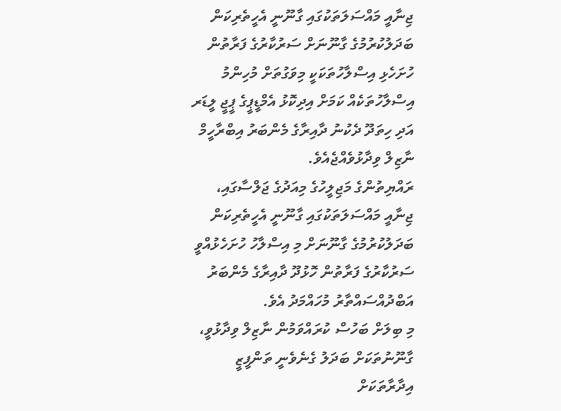ޖިނާއީ މައްސަލަތަކުގައި ގާނޫނީ އެހީތެރިކަން ބަދަލުކުރުމުގެ ގާނޫނަށް ސަރުކާރުގެ ފަރާތުން ހުށަހެޅި އިސްލާހުތަކަކީ މިވަގުތަށް މުހިންމު އިސްލާހުތަކެއް ކަމަށް އިދިކޮޅު އެމްޑީޕީގެ ޕީޖީ ލީޑަރ އަދި ހިތަދޫ ދެކުނު ދާއިރާގެ މެންބަރު އިބްރާހީމް ނާޒިލް ވިދާޅުވެއްޖެއެވެ.
ރައްޔިތުންގެ މަޖިލީހުގެ މިއަދުގެ ޖަލްސާގައި، ޖިނާއީ މައްސަލަތަކުގައި ގާނޫނީ އެހީތެރިކަން ބަދަލުކުރުމުގެ ގާނޫނަށް މި އިސްލާހު ހުށަހެޅުއްވީ ސަރުކާރުގެ ފަރާތުން ހޮޅުދޫ ދާއިރާގެ މެންބަރު އަބްދުއްސައްތާރު މުހައްމަދު އެވެ.
މި ބިލަށް ބަހުސް ކުރައްވަމުން ނާޒިލް ވިދާޅުވީ، ގާނޫނުތަކަށް ބަދަލު ގެނެވެނީ ތަންފީޒީ އިދާރާތަކަށް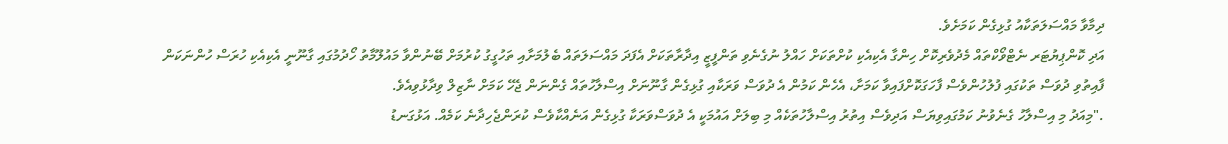ދިމާވާ މައްސަލަތަކާއު ގުޅިގެން ކަމަށެވެ.
އަދި ކޮންޕިޔުޓަރ ނެޓްވޯކްތައް މެދުވެރިކޮށް ހިންގާ އެކިއެކި ކުށްތަކަށް ހައްލު ނުގެނެވި ތަންފީޒީ އިދާރާތަކަށް އެފަދަ މައްސަލަތައް ބެލުމަށާއި ތަހުގީގު ކުރުމަށް ބޭނުންވާ މައުލޫމާތު ހޯދުމުގައި ގާނޫނީ އެކިއެކި ހުރަސް ހުންނަކަން ފާއިތުވި ދުވަސް ތަކުގައި ފުލުހުންވެސް ފާހަގަކޮށްފައިވާ ކަމަށާ، އެހެން ކަމުން އެ ދުވަސް ވަރަކާއި ގުޅިގެން ގާނޫނަށް އިސްލާހުތައް ގެންނަން ޖެހޭ ކަމަށް ނާޒިލް ވިދާޅުވިއެވެ.
."މިއަދު މި އިސްލާހު ގެނެވުނު ކަމުގައިވިޔަސް އަދިވެސް އިތުރު އިސްލާހުތަކެއް މި ބިލަށް އައުމަކީ އެ ދުވަސްވަރަކާ ގުޅިގެން އަނެއްކާވެސް ކުރަންޖެހިދާނެ ކަމެއް. އަޅުގަނޑު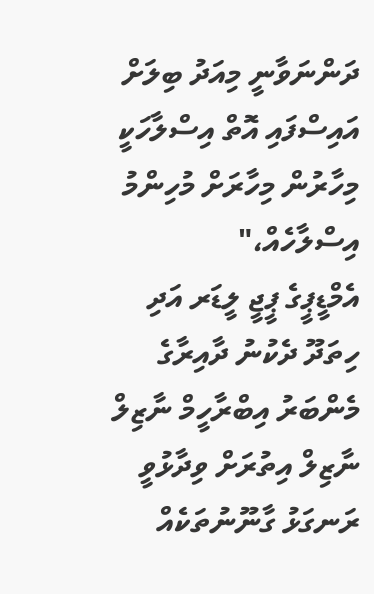ދަންނަވާނީ މިއަދު ބިލަށް އައިސްފައި އޮތް އިސްލާހަކީ މިހާރުން މިހާރަށް މުހިންމު އިސްލާހެއް،"
އެމްޑީޕީގެ ޕީޖީ ލީޑަރ އަދި ހިތަދޫ ދެކުނު ދާއިރާގެ މެންބަރު އިބްރާހީމް ނާޒިލް
ނާޒިލް އިތުރަށް ވިދާޅުވީ ރަނގަޅު ގާނޫނުތަކެއް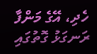ހެދި، އޭގެ މަންފާ ރަނގަޅު ގޮތުގައި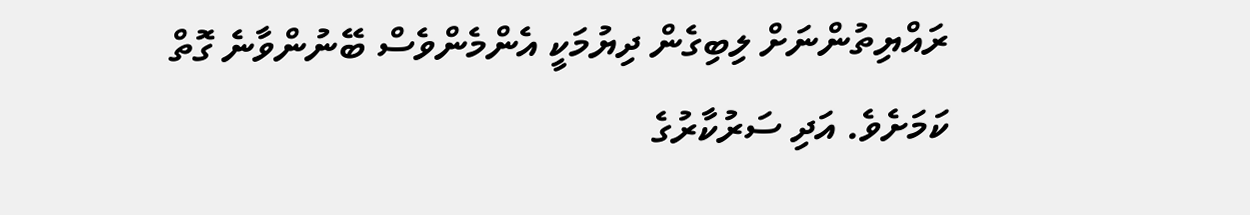ރައްޔިތުންނަށް ލިބިގެން ދިޔުމަކީ އެންމެންވެސް ބޭނުންވާނެ ގޮތް ކަމަށެވެ. އަދި ސަރުކާރުގެ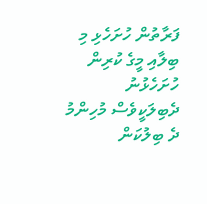ފަރާތުން ހުށަހެޅި މި ބިލާއި މީގެ ކުރިން ހުށަހެޅުނު ދެބިލަކީވެސް މުހިންމު ދެ ބިލުކަން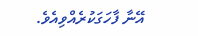އޭނާ ފާހަގަކުރެއްވިއެވެ.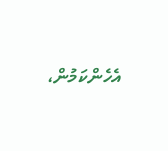އެހެންކަމުން،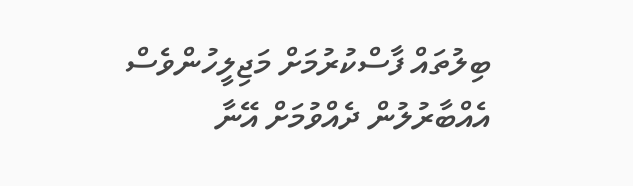ބިލުތައް ފާސްކުރުމަށް މަޖިލީހުންވެސް އެއްބާރުލުން ދެއްވުމަށް އޭނާ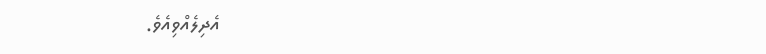އެދިލެއްވިއެވެ.